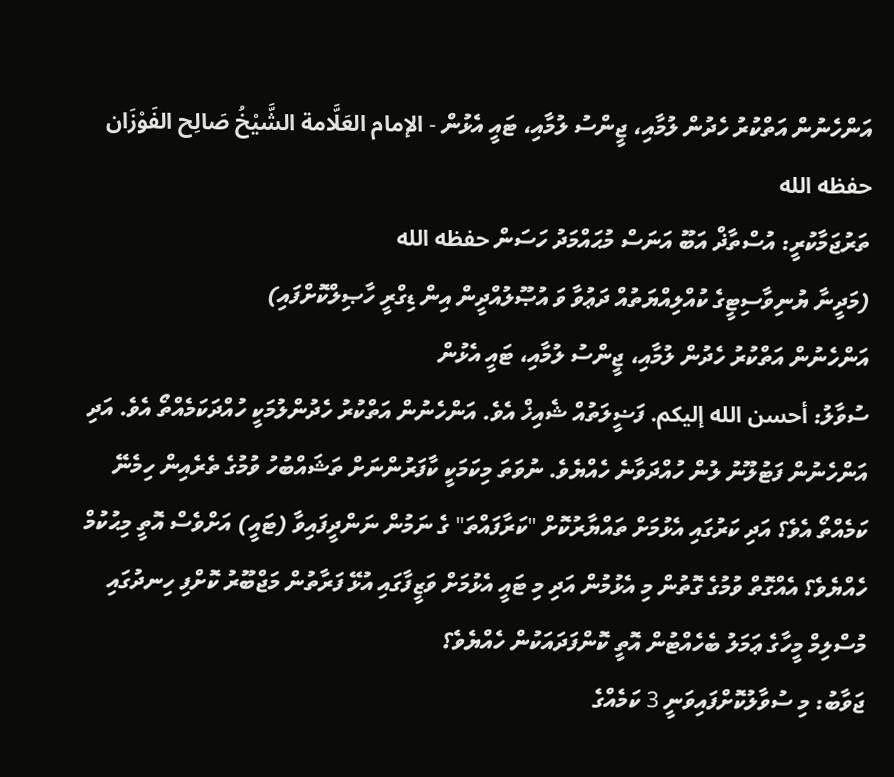އަންހެނުން އަތްކުރު ހެދުން ލުމާއި، ޖީންސު ލުމާއި، ޓައީ އެޅުން - الإمام العَلَّامة الشَّيْخُ صَالِح الفَوْزَان حفظه الله
ތަރުޖަމާކުރީ: އުސްތާޛް އަބޫ އަނަސް މުޙައްމަދު ހަސަން حفظه الله
(މަދީނާ ޔުނިވާސިޓީގެ ކުއްލިއްޔަތުއް ދަޢުވާ ވަ އުޞޫލުއްދީން އިން ޑިގްރީ ހާޞިލްކޮށްފައި)
އަންހެނުން އަތްކުރު ހެދުން ލުމާއި، ޖީންސު ލުމާއި، ޓައީ އެޅުން
ސުވާލު: أحسن الله إليكم. ފަޟީލަތުއް ޝެއިޚް އެވެ. އަންހެނުން އަތްކުރު ހެދުންލުމަކީ ހުއްދަކަމެއްތޯ އެވެ. އަދި އަންހެނުން ފަޓުލޫނު ލުން ހުއްދަވާނެ ހެއްޔެވެ. ނުވަތަ މިކަމަކީ ކާފަރުންނަށް ތަޝައްބުހު ވުމުގެ ތެރެއިން ހިމެނޭ ކަމެއްތޯ އެވެ؟ އަދި ކަރުގައި އެޅުމަށް ތައްޔާރުކޮށް "ކަރާފައްތަ" ގެ ނަމުން ނަންދީފައިވާ (ޓައީ) އަށްވެސް އޮތީ މިޙުކުމް ހެއްޔެވެ؟ އެއްގޮތް ވުމުގެ ގޮތުން މި އެޅުމުން އަދި މި ޓައީ އެޅުމަށް ވަޒީފާގައި އުޅޭ ފަރާތުން މަޖްބޫރު ކޮށްފި ހިނދުގައި މުސްލިމް މީހާގެ ޢަމަލު ބެހެއްޓުން އޮތީ ކޮންފަދައަކުން ހެއްޔެވެ؟
ޖަވާބު: މި ސުވާލުކޮށްފައިވަނީ 3 ކަމެއްގެ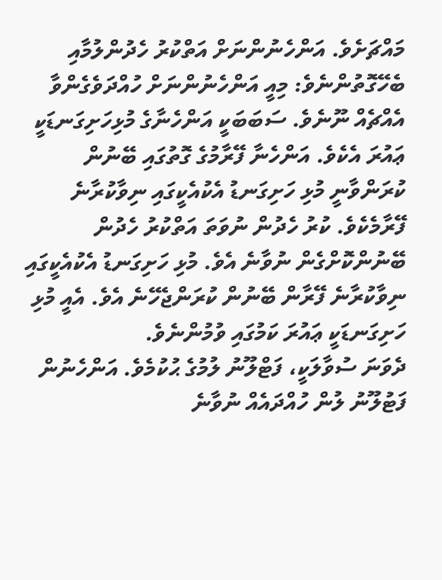މައްޗަށެވެ. އަންހެނުންނަށް އަތްކުރު ހެދުންލުމާއި ބެހޭގޮތުންނެވެ: މިއީ އަންހެނުންނަށް ހުއްދަވެގެންވާ އެއްޗެއް ނޫނެވެ. ސަބަބަކީ އަންހެނާގެ މުޅިހަށިގަނޑަކީ ޢައުރަ އެކެވެ. އަންހެނާ ފޭރާމުގެ ގޮތުގައި ބޭނުން ކުރަންވާނީ މުޅި ހަށިގަނޑު އެކުއެކީގައި ނިވާކުރާނެ ފޭރާމެކެވެ. ކުރު ހެދުން ނުވަތަ އަތްކުރު ހެދުން ބޭނުންކޮށްގެން ނުވާނެ އެވެ. މުޅި ހަށިގަނޑު އެކުއެކީގައި ނިވާކުރާނެ ފޭރާން ބޭނުން ކުރަންޖެހޭނެ އެވެ. އެއީ މުޅި ހަށިގަނޑަކީ ޢައުރަ ކަމުގައި ވުމުންނެވެ.
ދެވަނަ ސުވާލަކީ، ފަޓްލޫނު ލުމުގެ ޙުކުމެވެ. އަންހެނުން ފަޓުލޫނު ލުން ހުއްދައެއް ނުވާނެ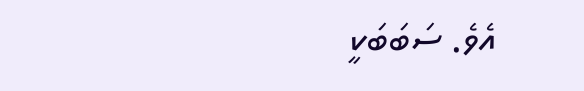އެވެ. ސަބަބަކީ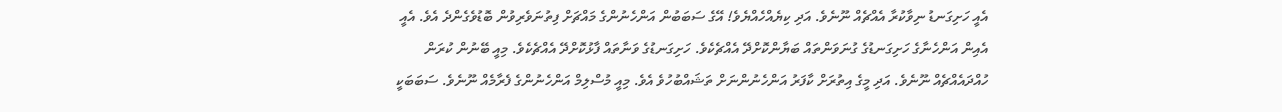އެއީ ހަށިގަނޑު ނިވާކުރާ އެއްޗެއް ނޫނެވެ. އަދި ކިޔެއްހެއްޔެވެ! އޭގެ ސަބަބުން އަންހެނުންގެ މައްޗަށް ފިތުނަވެރިވުން ބޮޑުވެގެންދެ އެވެ. އެއީ އެއިން އަންހެނާގެ ހަށިގަނޑުގެ ގުނަވަންތައް ބަޔާންކޮށްދޭ އެއްޗެކެވެ. ހަށިގަނޑުގެ ވަނާތައް ފާޅުކޮށްދޭ އެއްޗެކެވެ. މިއީ ބޭނުން ކުރަން ހުއްދައެއްޗެއް ނޫނެވެ. އަދި މީގެ އިތުރަށް ކާފަރު އަންހެނުންނަށް ތަޝައްބުހުވެ އެވެ. މިއީ މުސްލިމް އަންހެނުންގެ ފެރާމެއް ނޫނެވެ. ސަބަބަކީ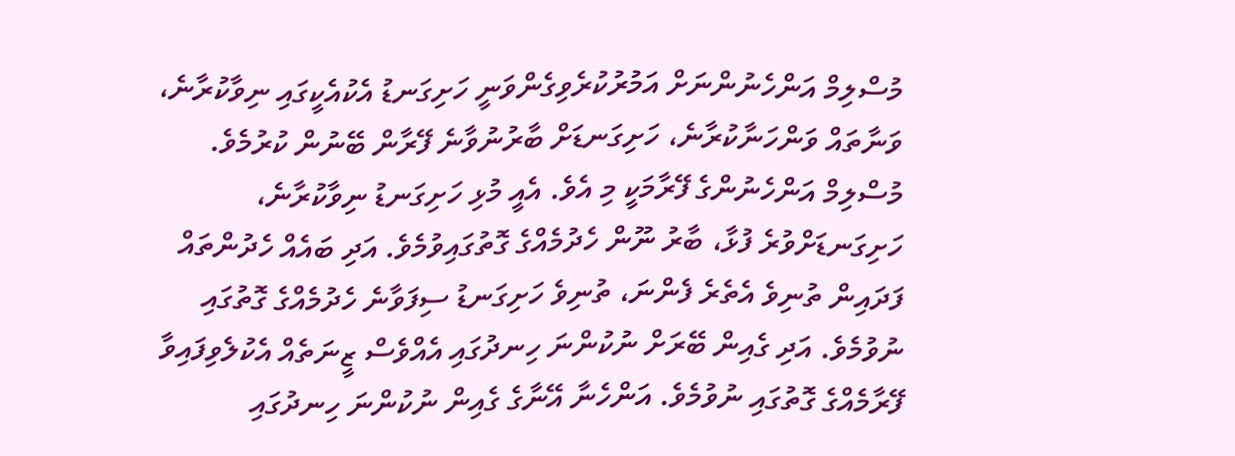މުސްލިމް އަންހެނުންނަށް އަމުރުކުރެވިގެންވަނީ ހަށިގަނޑު އެކުއެކީގައި ނިވާކުރާނެ، ވަނާތައް ވަންހަނާކުރާނެ، ހަށިގަނޑަށް ބާރުނުވާނެ ފޭރާން ބޭނުން ކުރުމެވެ. މުސްލިމް އަންހެނުންގެ ފޭރާމަކީ މި އެވެ. އެއީ މުޅި ހަށިގަނޑު ނިވާކުރާނެ، ހަށިގަނޑަށްވުރެ ފުޅާ، ބާރު ނޫން ހެދުމެއްގެ ގޮތުގައިވުމެވެ. އަދި ބައެއް ހެދުންތައް ފަދައިން ތުނިވެ އެތެރެ ފެންނަ، ތުނިވެ ހަށިގަނޑު ސިފަވާނެ ހެދުމެއްގެ ގޮތުގައި ނުވުމެވެ. އަދި ގެއިން ބޭރަށް ނުކުންނަ ހިނދުގައި އެއްވެސް ޒީނަތެއް އެކުލެވިފައިވާ ފޭރާމެއްގެ ގޮތުގައި ނުވުމެވެ. އަންހެނާ އޭނާގެ ގެއިން ނުކުންނަ ހިނދުގައި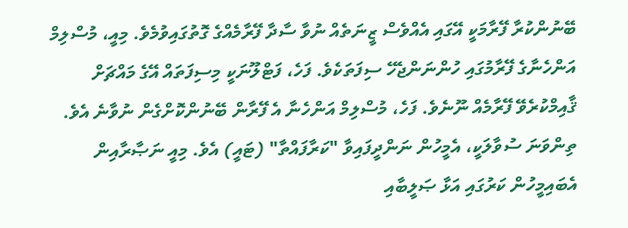ބޭނުންކުރާ ފޭރާމަކީ އޭގައި އެއްވެސް ޒީނަތެއް ނުވާ ސާދާ ފޭރާމެއްގެ ގޮތުގައިވުމެވެ. މިއީ، މުސްލިމް އަންހެނާގެ ފޭރާމުގައި ހުންނަންޖެހޭ ސިފަތަކެވެ. ފަހެ، ފަޓްލޫނަކީ މިސިފަތައް އޭގެ މައްޗަށް ޤާއިމްކުރެވޭ ފޭރާމެއް ނޫނެވެ. ފަހެ، މުސްލިމް އަންހެނާ އެ ފޭރާން ބޭނުންކޮށްގެން ނުވާނެ އެވެ.
ތިންވަނަ ސުވާލަކީ، އެމީހުން ނަންދީފައިވާ "ކަރާފައްތާ" (ޓައީ) އެވެ. މިއީ ނަޞާރާއިން އެބައިމީހުން ކަރުގައި އަޅާ ޞަލީބާއި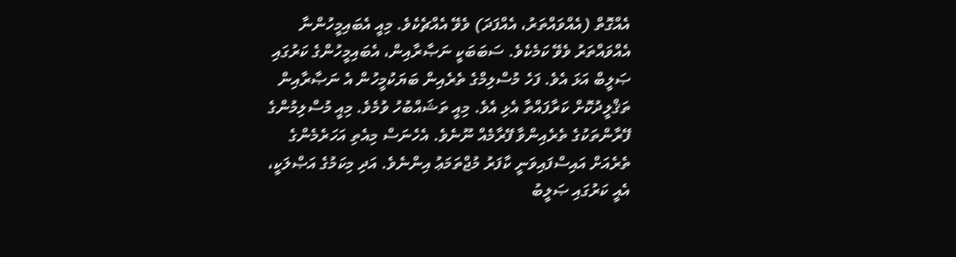އެއްގޮތް (އެއްވައްތަރު، އެއްފަދަ) ވެވޭ އެއްޗެކެވެ. މިއީ އެބައިމީހުންނާ އެއްވައްތަރު ވެވޭ ކަމެކެވެ. ސަބަބަކީ ނަޞާރާއިން، އެބައިމީހުންގެ ކަރުގައި ޞަލީބް އަޅަ އެވެ. ފަހެ މުސްލިމްގެ ތެރެއިން ބަޔަކުމީހުން އެ ނަޞާރާއިން ތަޤްލީދުކޮށް ކަރާފައްތާ އެޅި އެވެ. މިއީ ތަޝައްބުހު ވުމެވެ. މިއީ މުސްލިމުންގެ ފޭރާންތަކުގެ ތެރެއިންވާ ފޭރާމެއް ނޫނެވެ. އެހެނަސް މިއެތި އަހަރެމެންގެ ތެރެއަށް އައިސްފައިވަނީ ކާފަރު މުޖްތަމަޢު އިންނެވެ. އަދި މިކަމުގެ އަޞްލަކީ، އެއީ ކަރުގައި ޞަލީބު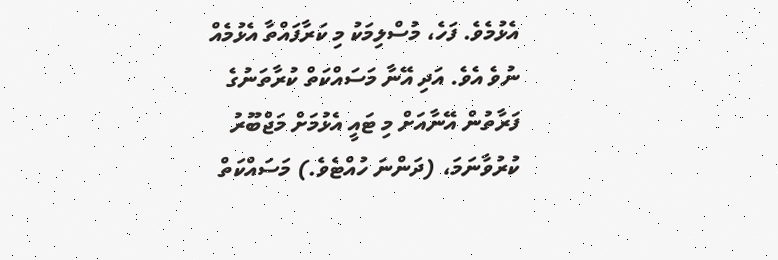އެޅުމެވެ. ފަހެ، މުސްލިމަކު މި ކަރާފައްތާ އެޅުމެއް ނުވެ އެވެ. އަދި އޭނާ މަސައްކަތް ކުރާތަނުގެ ފަރާތުން އޭނާއަށް މި ޓައީ އެޅުމަށް މަޖްބޫރު ކުރުވާނަމަ، (ދަންނަ ހުއްޓެވެ.) މަސައްކަތް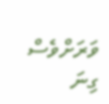ވަރަށްވެސް ގިނަ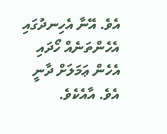އެވެ. އޭނާ އެހިނދުގައި އެހެންތަނެއް ހޯދައި އެހެން ޢަމަލަށް ދާނީ އެވެ. އާއެކެވެ.